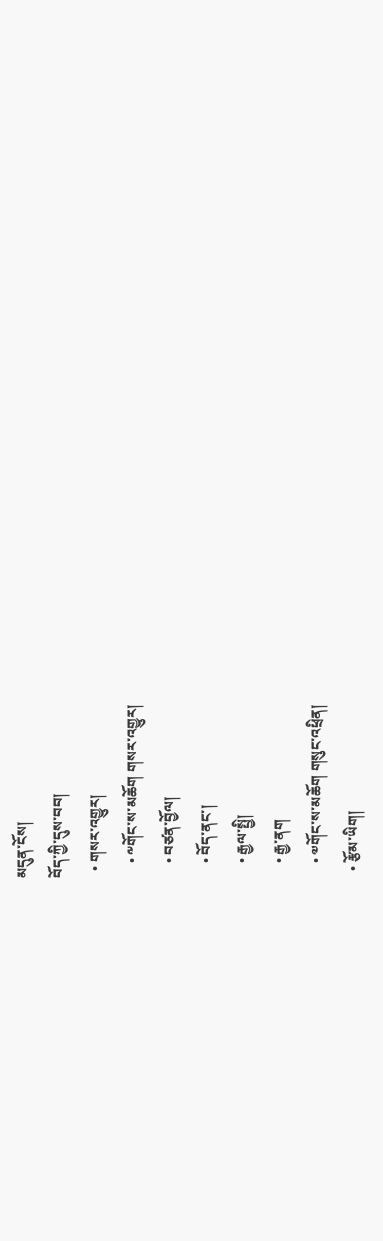མདུན་ངོས།
བོད་ཀྱི་དུས་བབ།
  • གསར་འགྱུར།
    • ༸གོང་ས་མཆོག གསར་འགྱུར།
    • བཙན་བྱོལ།
    • བོད་ནང་།
    • རྒྱལ་སྤྱི།
    • རྒྱ་ནག
    • ༧གོང་ས་མཆོག གསུང་འཕྲིན།
  • རྩོམ་ཡིག།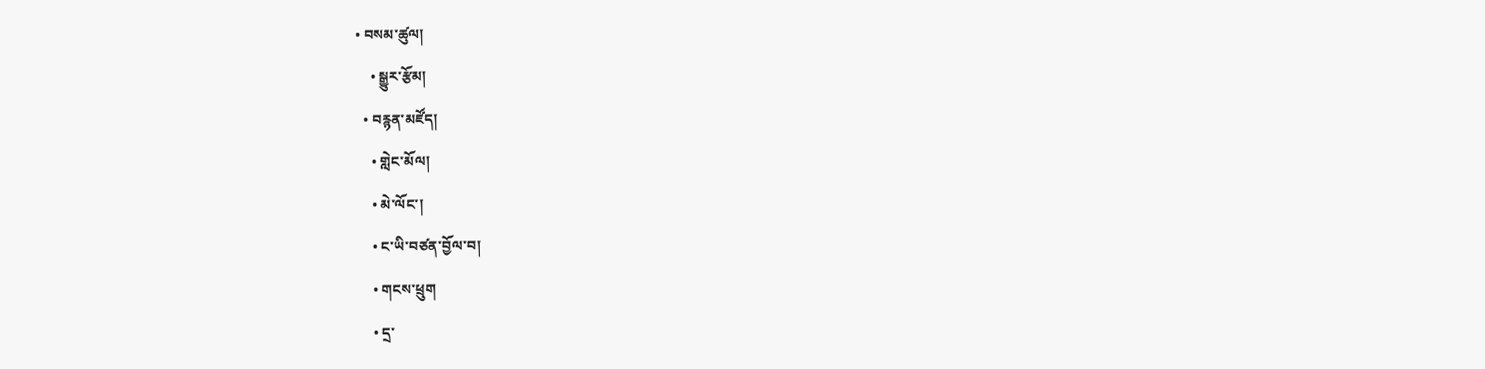• བསམ་ཚུལ།
    • སྒྱུར་རྩོམ།
  • བརྙན་མཛོད།
    • གླེང་མོལ།
    • མེ་ལོང་།
    • ང་ཡི་བཙན་བྱོལ་བ།
    • གངས་ཕྲུག
    • དྲ་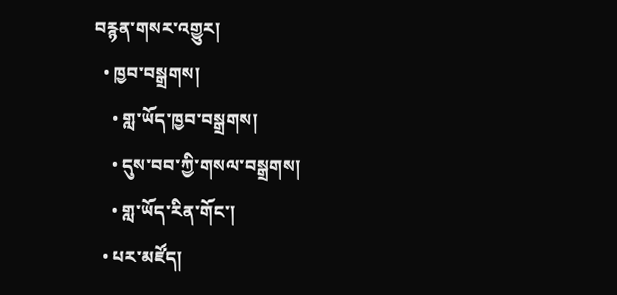བརྙན་གསར་འགྱུར།
  • ཁྱབ་བསྒྲགས།
    • གླ་ཡོད་ཁྱབ་བསྒྲགས།
    • དུས་བབ་ཀྱི་གསལ་བསྒྲགས།
    • གླ་ཡོད་རིན་གོང་།
  • པར་མཛོད།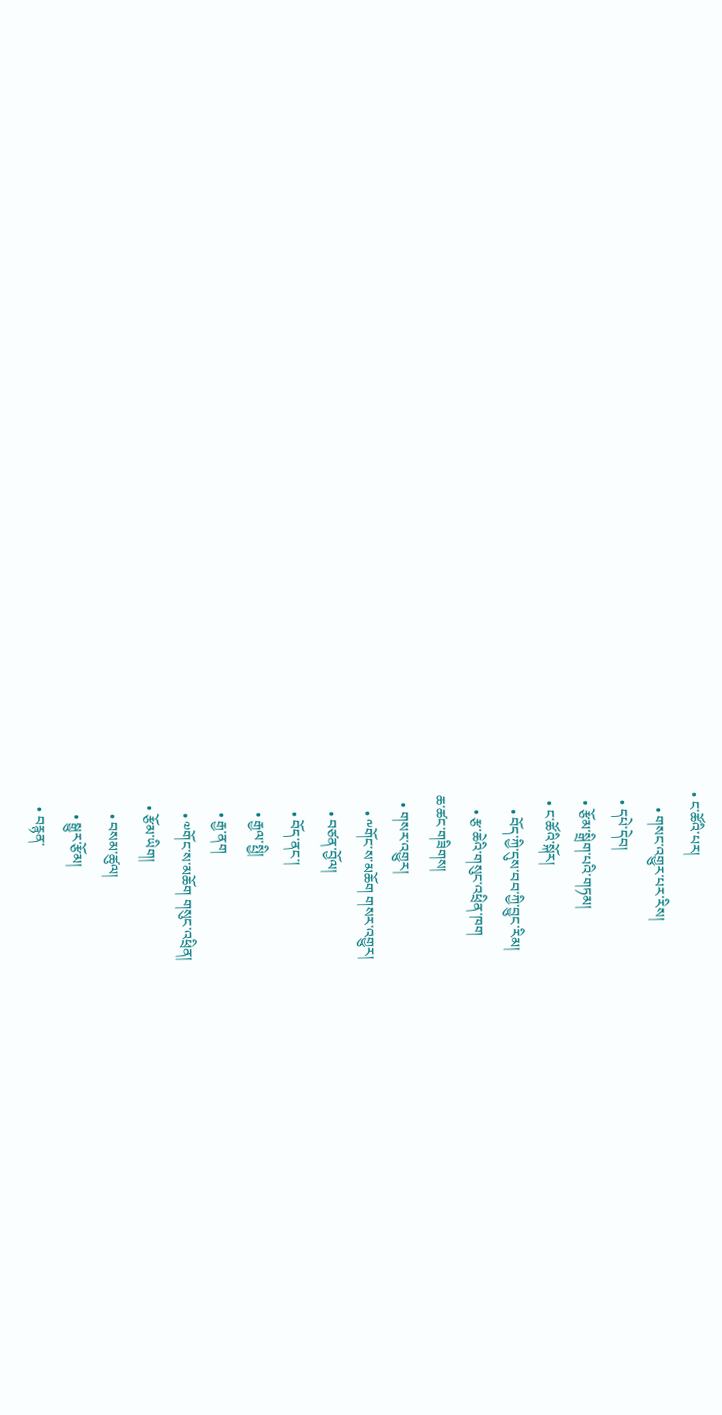• ང་ཚོའི་པར།
    • གསང་འགྱུར་པར་རིས།
  • དཔེ་དེབ།
  • རྩོམ་སྒྲིག་པའི་གཏམ།
  • ང་ཚོའི་སྐོར།
    • བོད་ཀྱི་དུས་བབ་ཀྱི་བྱུང་རིམ།
    • རྩ་ཆེའི་གསུང་འཕྲིན་ཁག
ཆ་ཚང་གཟིགས།
  • གསར་འགྱུར།
    • ༸གོང་ས་མཆོག གསར་འགྱུར།
    • བཙན་བྱོལ།
    • བོད་ནང་།
    • རྒྱལ་སྤྱི།
    • རྒྱ་ནག
    • ༧གོང་ས་མཆོག གསུང་འཕྲིན།
  • རྩོམ་ཡིག།
    • བསམ་ཚུལ།
    • སྒྱུར་རྩོམ།
  • བརྙན་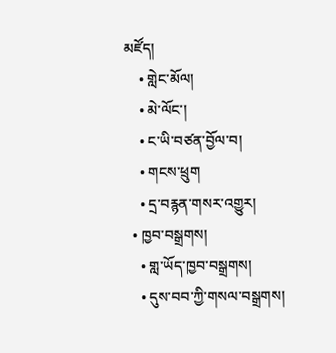མཛོད།
    • གླེང་མོལ།
    • མེ་ལོང་།
    • ང་ཡི་བཙན་བྱོལ་བ།
    • གངས་ཕྲུག
    • དྲ་བརྙན་གསར་འགྱུར།
  • ཁྱབ་བསྒྲགས།
    • གླ་ཡོད་ཁྱབ་བསྒྲགས།
    • དུས་བབ་ཀྱི་གསལ་བསྒྲགས།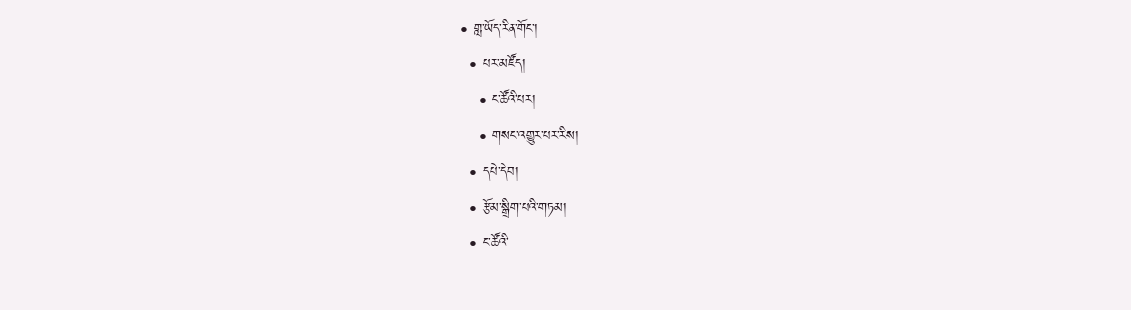• གླ་ཡོད་རིན་གོང་།
  • པར་མཛོད།
    • ང་ཚོའི་པར།
    • གསང་འགྱུར་པར་རིས།
  • དཔེ་དེབ།
  • རྩོམ་སྒྲིག་པའི་གཏམ།
  • ང་ཚོའི་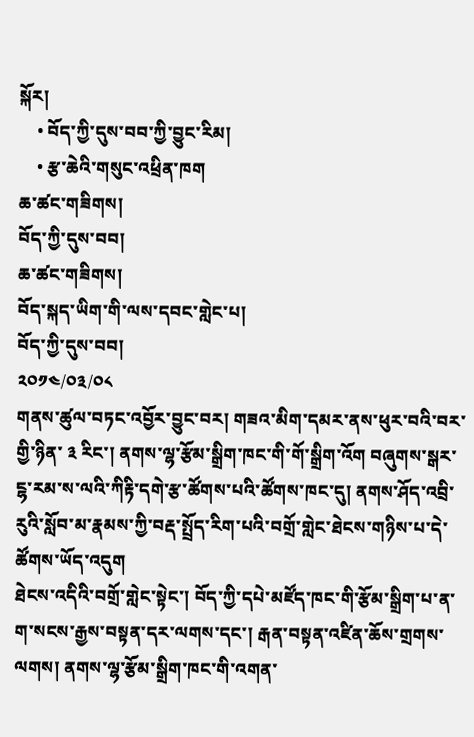སྐོར།
    • བོད་ཀྱི་དུས་བབ་ཀྱི་བྱུང་རིམ།
    • རྩ་ཆེའི་གསུང་འཕྲིན་ཁག
ཆ་ཚང་གཟིགས།
བོད་ཀྱི་དུས་བབ།
ཆ་ཚང་གཟིགས།
བོད་སྐད་ཡིག་གི་ལས་དབང་གླེང་པ།
བོད་ཀྱི་དུས་བབ།
༢༠༡༤/༠༣/༠༨
གནས་ཚུལ་བཏང་འབྱོར་བྱུང་བར། གཟའ་མིག་དམར་ནས་ཕུར་བའི་བར་གྱི་ཉིན་ ༣ རིང་། ནགས་ལྷ་རྩོམ་སྒྲིག་ཁང་གི་གོ་སྒྲིག་འོག བཞུགས་སྒར་ངྷ་རམ་ས་ལའི་ཀིརྟི་དགེ་རྩ་ཚོགས་པའི་ཚོགས་ཁང་དུ། ནགས་ཤོད་འབྲི་རུའི་སློབ་མ་རྣམས་ཀྱི་བརྡ་སྤྲོད་རིག་པའི་བགྲོ་གླེང་ཐེངས་གཉིས་པ་དེ་ཚོགས་ཡོད་འདུག
ཐེངས་འདིའི་བགྲོ་གླེང་སྟེང་། བོད་ཀྱི་དཔེ་མཛོད་ཁང་གི་རྩོམ་སྒྲིག་པ་ན་ག་སངས་རྒྱས་བསྟན་དར་ལགས་དང་། རྒན་བསྟན་འཛིན་ཆོས་གྲགས་ལགས། ནགས་ལྷ་རྩོམ་སྒྲིག་ཁང་གི་འགན་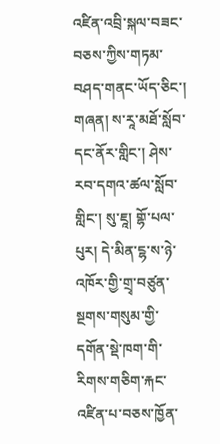འཛིན་འབྲི་སྐལ་བཟང་བཅས་ཀྱིས་གཏམ་བཤད་གནང་ཡོད་ཅིང་། གཞན། ས་རཱ་མཐོ་སློབ་དང་ནོར་གླིང་། ཤེས་རབ་དགའ་ཚལ་སློབ་གླིང་། སུ་ཇཱ། གྷོ་པལ་པུར། དེ་མིན་ངྷ་ས་ཉེ་འཁོར་གྱི་གྲྭ་བཙུན་སྔགས་གསུམ་གྱི་དགོན་སྡེ་ཁག་གི་རིགས་གཅིག་རྐང་འཛིན་པ་བཅས་ཁྱོན་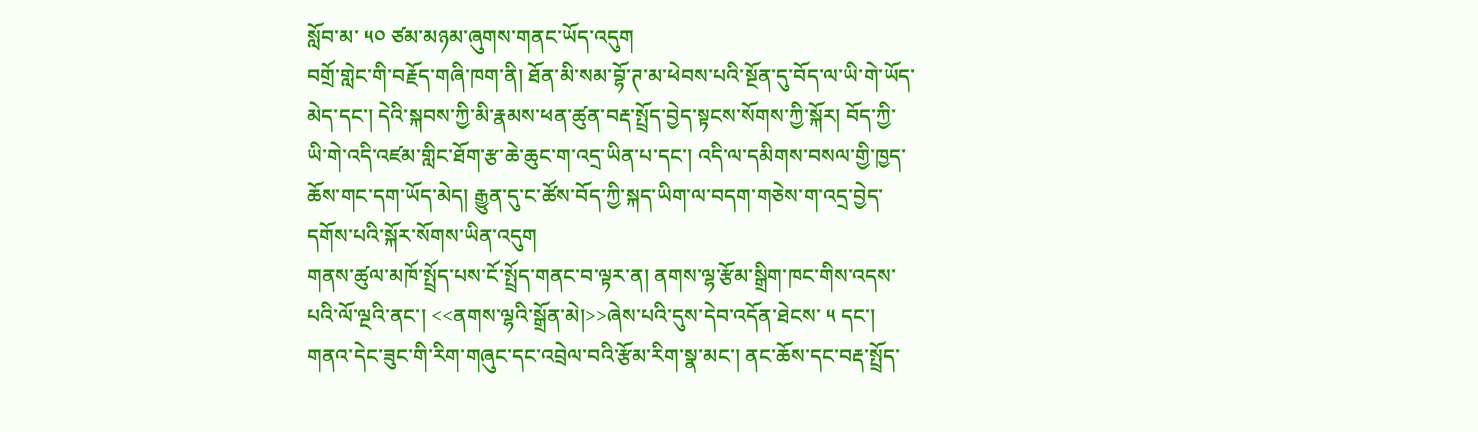སློབ་མ་ ༥༠ ཙམ་མཉམ་ཞུགས་གནང་ཡོད་འདུག
བགྲོ་གླེང་གི་བརྗོད་གཞི་ཁག་ནི། ཐོན་མི་སམ་བྷོ་ཊ་མ་ཕེབས་པའི་སྔོན་དུ་བོད་ལ་ཡི་གེ་ཡོད་མེད་དང་། དེའི་སྐབས་ཀྱི་མི་རྣམས་ཕན་ཚུན་བརྡ་སྤྲོད་བྱེད་སྟངས་སོགས་ཀྱི་སྐོར། བོད་ཀྱི་ཡི་གེ་འདི་འཛམ་གླིང་ཐོག་རྩ་ཆེ་ཆུང་ག་འདྲ་ཡིན་པ་དང་། འདི་ལ་དམིགས་བསལ་གྱི་ཁྱད་ཆོས་གང་དག་ཡོད་མེད། རྒྱུན་དུ་ང་ཚོས་བོད་ཀྱི་སྐད་ཡིག་ལ་བདག་གཅེས་ག་འདྲ་བྱེད་དགོས་པའི་སྐོར་སོགས་ཡིན་འདུག
གནས་ཚུལ་མཁོ་སྤྲོད་པས་ངོ་སྤྲོད་གནང་བ་ལྟར་ན། ནགས་ལྷ་རྩོམ་སྒྲིག་ཁང་གིས་འདས་པའི་ལོ་ལྔའི་ནང་། <<ནགས་ལྷའི་སྒྲོན་མེ།>>ཞེས་པའི་དུས་དེབ་འདོན་ཐེངས་ ༥ དང་། གནའ་དེང་ཟུང་གི་རིག་གཞུང་དང་འབྲེལ་བའི་རྩོམ་རིག་སྣ་མང་། ནང་ཆོས་དང་བརྡ་སྤྲོད་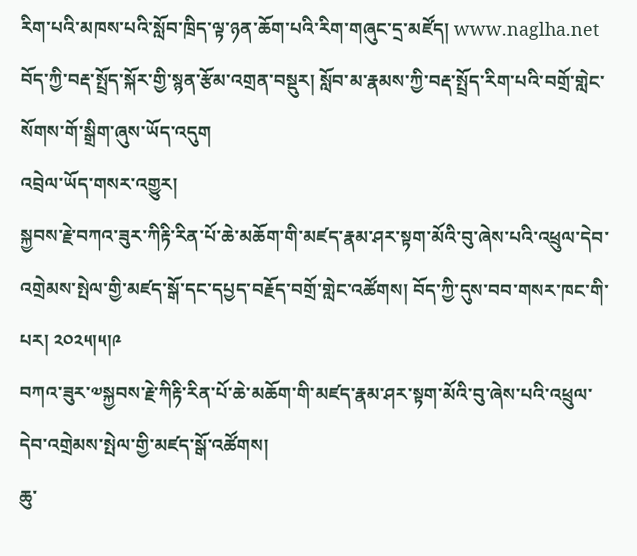རིག་པའི་མཁས་པའི་སློབ་ཁྲིད་ལྟ་ཉན་ཆོག་པའི་རིག་གཞུང་དྲ་མཛོད། www.naglha.net བོད་ཀྱི་བརྡ་སྤྲོད་སྐོར་གྱི་སྙན་རྩོམ་འགྲན་བསྡུར། སློབ་མ་རྣམས་ཀྱི་བརྡ་སྤྲོད་རིག་པའི་བགྲོ་གླེང་སོགས་གོ་སྒྲིག་ཞུས་ཡོད་འདུག
འབྲེལ་ཡོད་གསར་འགྱུར།
སྐྱབས་རྗེ་བཀའ་ཟུར་ཀིརྟི་རིན་པོ་ཆེ་མཆོག་གི་མཛད་རྣམ་ཤར་སྟག་མོའི་བུ་ཞེས་པའི་འཕྲུལ་དེབ་འགྲེམས་སྤེལ་གྱི་མཛད་སྒོ་དང་དཔྱད་བརྗོད་བགྲོ་གླེང་འཚོགས། བོད་ཀྱི་དུས་བབ་གསར་ཁང་གི་པར། ༢༠༢༥།༥།༩
བཀའ་ཟུར་༧སྐྱབས་རྗེ་ཀིརྟི་རིན་པོ་ཆེ་མཆོག་གི་མཛད་རྣམ་ཤར་སྟག་མོའི་བུ་ཞེས་པའི་འཕྲུལ་དེབ་འགྲེམས་སྤེལ་གྱི་མཛད་སྒོ་འཚོགས།
ཆུ་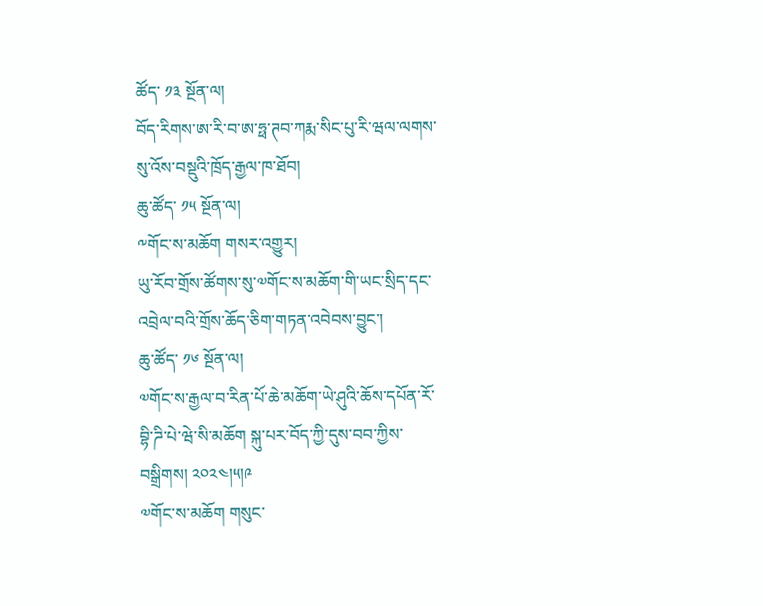ཚོད་ ༡༣ སྔོན་ལ།
བོད་རིགས་ཨ་རི་བ་ཨ་ཧྥ་ཊབ་ཀརྨ་སིང་པུ་རི་ཝལ་ལགས་སུ་འོས་བསྡུའི་ཁྲོད་རྒྱལ་ཁ་ཐོབ།
ཆུ་ཚོད་ ༡༥ སྔོན་ལ།
༸གོང་ས་མཆོག གསར་འགྱུར།
ཡུ་རོབ་གྲོས་ཚོགས་སུ་༧གོང་ས་མཆོག་གི་ཡང་སྲིད་དང་འབྲེལ་བའི་གྲོས་ཆོད་ཅིག་གཏན་འབེབས་བྱུང་།
ཆུ་ཚོད་ ༡༦ སྔོན་ལ།
༧གོང་ས་རྒྱལ་བ་རིན་པོ་ཆེ་མཆོག་ཡེ་ཤུའི་ཆོས་དཔོན་རོ་བྷི་ཌི་པེ་ཝེ་སི་མཆོག སྐུ་པར་བོད་ཀྱི་དུས་བབ་ཀྱིས་བསྒྲིགས། ༢༠༢༤།༥།༩
༧གོང་ས་མཆོག གསུང་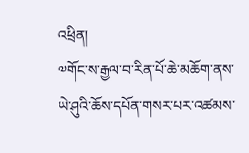འཕྲིན།
༧གོང་ས་རྒྱལ་བ་རིན་པོ་ཆེ་མཆོག་ནས་ཡེ་ཤུའི་ཆོས་དཔོན་གསར་པར་འཚམས་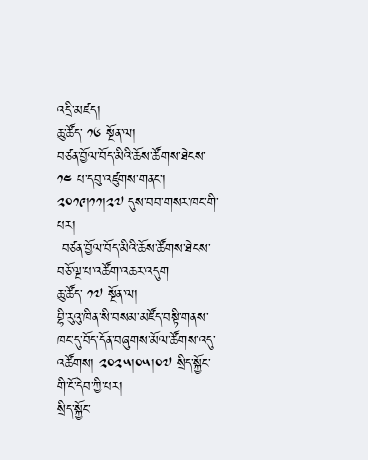འདྲི་མཛད།
ཆུ་ཚོད་ ༡༦ སྔོན་ལ།
བཙན་བྱོལ་བོད་མིའི་ཆོས་ཚོགས་ཐེངས་ ༡༤ པ་དབུ་འཛུགས་གནང་། ༢༠༡༩།༡༡།༢༧ དུས་བབ་གསར་ཁང་གི་པར།
 བཙན་བྱོལ་བོད་མིའི་ཆོས་ཚོགས་ཐེངས་བཅོ་ལྔ་པ་འཚོག་འཆར་འདུག
ཆུ་ཚོད་ ༡༧ སྔོན་ལ།
བྷི་རུའུ་ཁིན་སི་བསམ་མཛོད་བསྟི་གནས་ཁང་དུ་བོད་དོན་བཞུགས་མོལ་ཚོགས་འདུ་འཚོགས། ༢༠༢༥།༠༥།༠༧ སྲིད་སྐྱོང་གི་ངོ་དེབ་ཀྱི་པར།
སྲིད་སྐྱོང་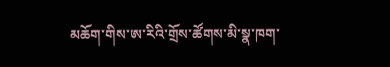མཆོག་གིས་ཨ་རིའི་གྲོས་ཚོགས་མི་སྣ་ཁག་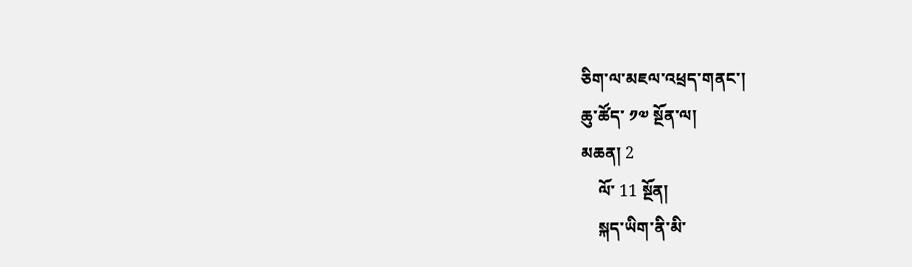ཅིག་ལ་མཇལ་འཕྲད་གནང་།
ཆུ་ཚོད་ ༡༧ སྔོན་ལ།
མཆན། 2
    ལོ་ 11 སྔོན།
    སྐད་ཡིག་ནི་མི་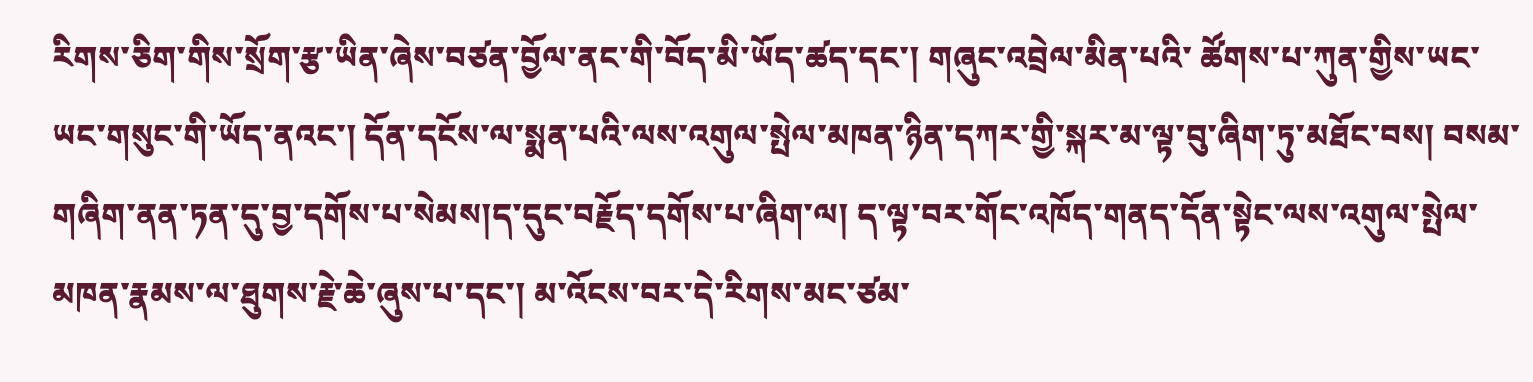རིགས་ཅིག་གིས་སྲོག་རྩ་ཡིན་ཞེས་བཙན་བྱོལ་ནང་གི་བོད་མི་ཡོད་ཚད་དང་། གཞུང་འབྲེལ་མིན་པའི་ ཚོགས་པ་ཀུན་གྱིས་ཡང་ཡང་གསུང་གི་ཡོད་ནའང་། དོན་དངོས་ལ་སྨན་པའི་ལས་འགུལ་སྤེལ་མཁན་ཉིན་དཀར་གྱི་སྐར་མ་ལྟ་བུ་ཞིག་ཏུ་མཐོང་བས། བསམ་གཞིག་ནན་ཏན་དུ་བྱ་དགོས་པ་སེམས།ད་དུང་བརྗོད་དགོས་པ་ཞིག་ལ། ད་ལྟ་བར་གོང་འཁོད་གནད་དོན་སྟེང་ལས་འགུལ་སྤེལ་མཁན་རྣམས་ལ་ཐུགས་རྗེ་ཆེ་ཞུས་པ་དང་། མ་འོངས་བར་དེ་རིགས་མང་ཙམ་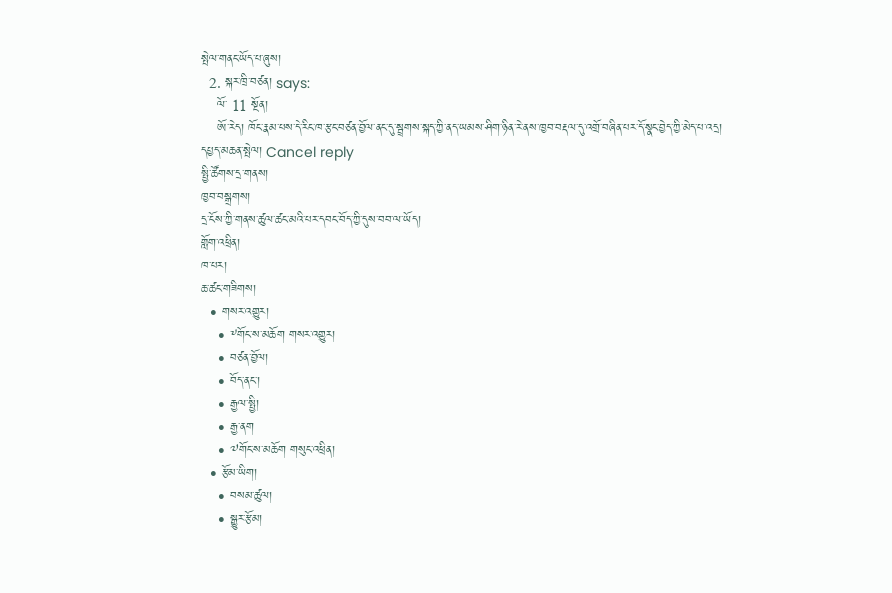སྤེལ་གནང་ཡོད་པ་ཞུས།
  2. སྐར་ཁྲི་བཙན། says:
    ལོ་ 11 སྔོན།
    ཨོ་རེད། ཁོང་རྣམ་པས་དེ་རིང་ཁ་རྩང་བཙན་བྱོལ་ནང་དུ་སྦྲགས་སྐད་ཀྱི་ནད་ཡམས་ཤིག་ཉིན་རེ་ནས་ཁྱབ་བརྡལ་དུ་འགྲོ་བཞིན་པར་དོ་སྣང་བྱེད་ཀྱི་མེད་པ་འདྲ།
དཔྱད་མཆན་སྤེལ། Cancel reply
སྤྱི་ཚོགས་དྲ་གནས།
ཁྱབ་བསྒྲགས།
དྲ་ངོས་ཀྱི་གནས་ཚུལ་ཚང་མའི་པར་དབང་བོད་ཀྱི་དུས་བབ་ལ་ཡོད།
གློག་འཕྲིན།
ཁ་པར།
ཆ་ཚང་གཟིགས།
  • གསར་འགྱུར།
    • ༸གོང་ས་མཆོག གསར་འགྱུར།
    • བཙན་བྱོལ།
    • བོད་ནང་།
    • རྒྱལ་སྤྱི།
    • རྒྱ་ནག
    • ༧གོང་ས་མཆོག གསུང་འཕྲིན།
  • རྩོམ་ཡིག།
    • བསམ་ཚུལ།
    • སྒྱུར་རྩོམ།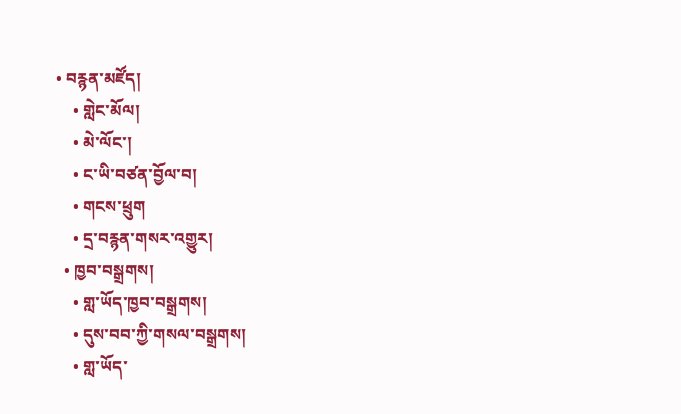• བརྙན་མཛོད།
    • གླེང་མོལ།
    • མེ་ལོང་།
    • ང་ཡི་བཙན་བྱོལ་བ།
    • གངས་ཕྲུག
    • དྲ་བརྙན་གསར་འགྱུར།
  • ཁྱབ་བསྒྲགས།
    • གླ་ཡོད་ཁྱབ་བསྒྲགས།
    • དུས་བབ་ཀྱི་གསལ་བསྒྲགས།
    • གླ་ཡོད་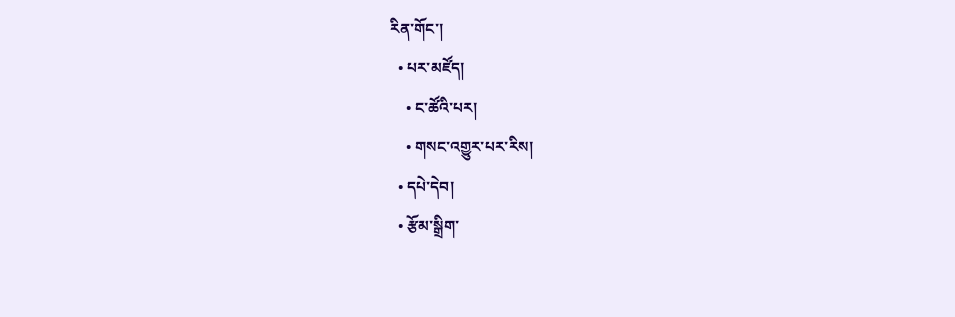རིན་གོང་།
  • པར་མཛོད།
    • ང་ཚོའི་པར།
    • གསང་འགྱུར་པར་རིས།
  • དཔེ་དེབ།
  • རྩོམ་སྒྲིག་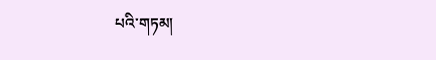པའི་གཏམ།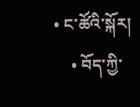• ང་ཚོའི་སྐོར།
    • བོད་ཀྱི་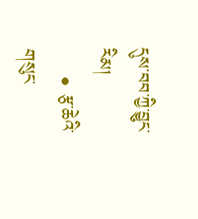དུས་བབ་ཀྱི་བྱུང་རིམ།
    • རྩ་ཆེའི་གསུང་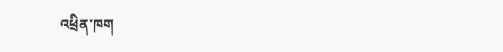འཕྲིན་ཁག